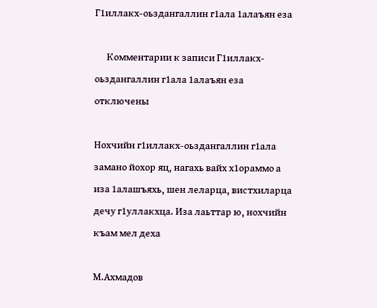Г1иллакх-оьздангаллин г1ала 1алаъян еза

      Комментарии к записи Г1иллакх-оьздангаллин г1ала 1алаъян еза отключены

Нохчийн г1иллакх-оьздангаллин г1ала замано йохор яц, нагахь вайх х1ораммо а иза 1алашъяхь, шен леларца, вистхиларца дечу г1уллакхца. Иза лаьттар ю, нохчийн къам мел деха

М.Ахмадов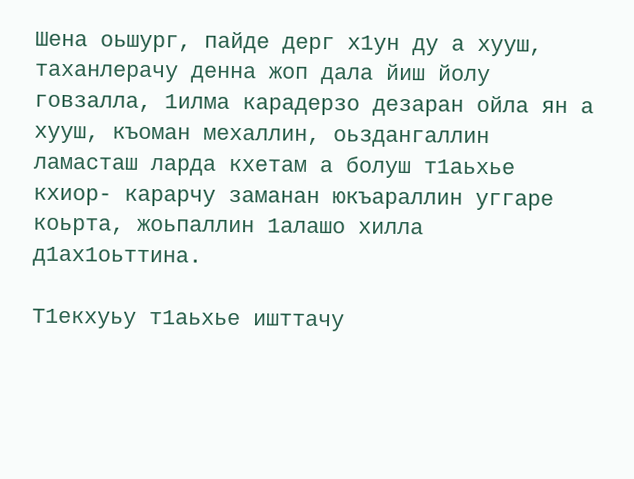Шена оьшург, пайде дерг х1ун ду а хууш, таханлерачу денна жоп дала йиш йолу говзалла, 1илма карадерзо дезаран ойла ян а хууш, къоман мехаллин, оьздангаллин ламасташ ларда кхетам а болуш т1аьхье кхиор- карарчу заманан юкъараллин уггаре коьрта, жоьпаллин 1алашо хилла д1ах1оьттина.

Т1екхуьу т1аьхье ишттачу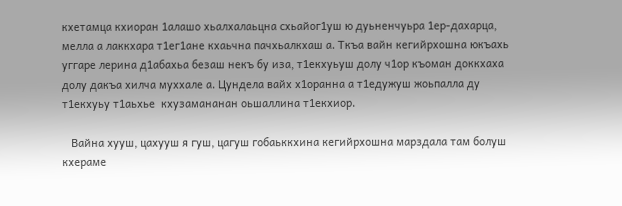кхетамца кхиоран 1алашо хьалхалаьцна схьайог1уш ю дуьненчуьра 1ер-дахарца, мелла а лаккхара т1ег1ане кхаьчна пачхьалкхаш а. Ткъа вайн кегийрхошна юкъахь уггаре лерина д1абахьа безаш некъ бу иза, т1екхуьуш долу ч1ор къоман доккхаха долу дакъа хилча муххале а. Цундела вайх х1оранна а т1едужуш жоьпалла ду т1екхуьу т1аьхье  кхузамананан оьшаллина т1екхиор.

   Вайна хууш, цахууш я гуш, цагуш гобаьккхина кегийрхошна марздала там болуш кхераме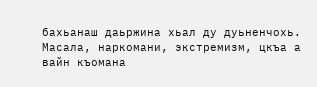бахьанаш даьржина хьал ду дуьненчохь. Масала, наркомани, экстремизм, цкъа а вайн къомана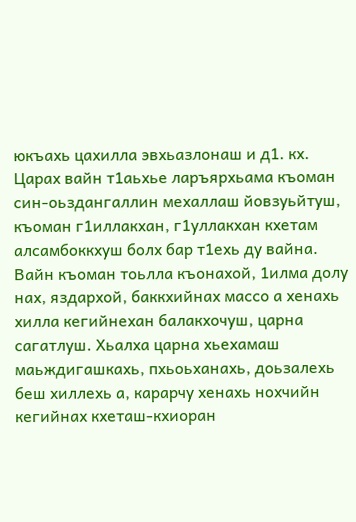юкъахь цахилла эвхьазлонаш и д1. кх. Царах вайн т1аьхье ларъярхьама къоман син-оьздангаллин мехаллаш йовзуьйтуш, къоман г1иллакхан, г1уллакхан кхетам алсамбоккхуш болх бар т1ехь ду вайна. Вайн къоман тоьлла къонахой, 1илма долу нах, яздархой, баккхийнах массо а хенахь хилла кегийнехан балакхочуш, царна сагатлуш. Хьалха царна хьехамаш маьждигашкахь, пхьоьханахь, доьзалехь беш хиллехь а, карарчу хенахь нохчийн кегийнах кхеташ-кхиоран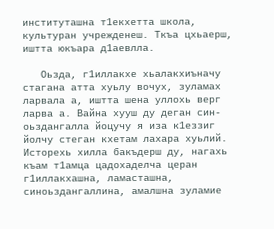институташна т1екхетта школа, культуран учрежденеш. Ткъа цхьаерш, иштта юкъара д1аевлла.

   Оьзда, г1иллакхе хьалакхиъначу стагана атта хуьлу вочух, зуламах ларвала а, иштта шена уллохь верг ларва а. Вайна хууш ду деган син-оьздангалла йоцучу я иза к1еззиг йолчу стеган кхетам лахара хуьлий. Исторехь хилла бакъдерш ду, нагахь къам т1амца цадохаделча церан г1иллакхашна, ламасташна, синоьздангаллина, амалшна зуламие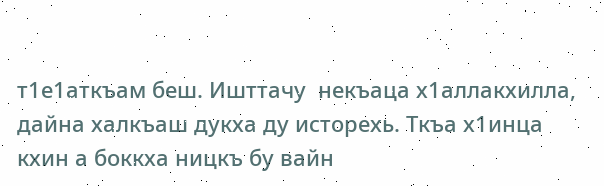т1е1аткъам беш. Ишттачу  некъаца х1аллакхилла, дайна халкъаш дукха ду исторехь. Ткъа х1инца кхин а боккха ницкъ бу вайн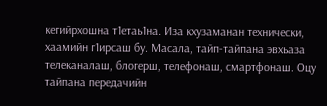кегийрхошна т1етаь1на. Иза кхузаманан технически, хаамийн г1ирсаш бу. Масала, тайп-тайпана эвхьаза телеканалаш, блогерш, телефонаш, смартфонаш. Оцу тайпана передачийн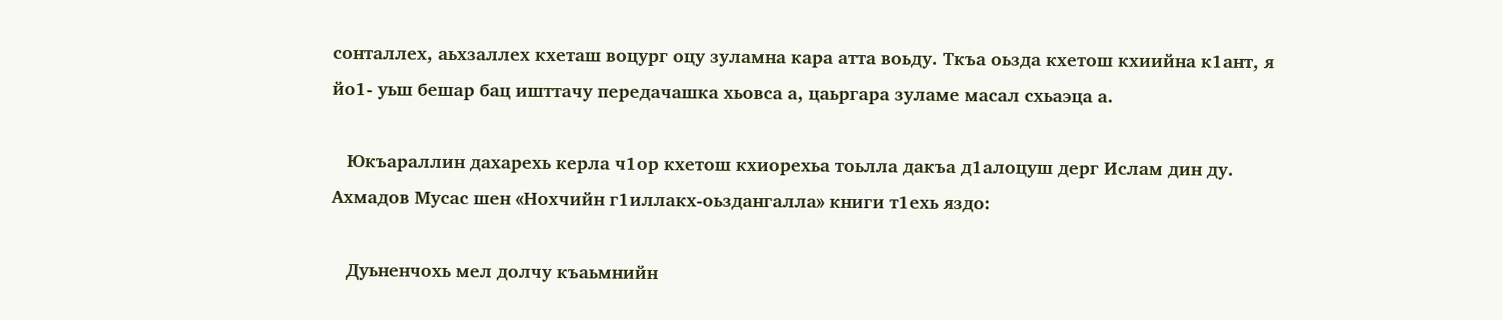сонталлех, аьхзаллех кхеташ воцург оцу зуламна кара атта воьду. Ткъа оьзда кхетош кхиийна к1ант, я йо1- уьш бешар бац ишттачу передачашка хьовса а, цаьргара зуламе масал схьаэца а.

   Юкъараллин дахарехь керла ч1ор кхетош кхиорехьа тоьлла дакъа д1алоцуш дерг Ислам дин ду. Ахмадов Мусас шен «Нохчийн г1иллакх-оьздангалла» книги т1ехь яздо:

   Дуьненчохь мел долчу къаьмнийн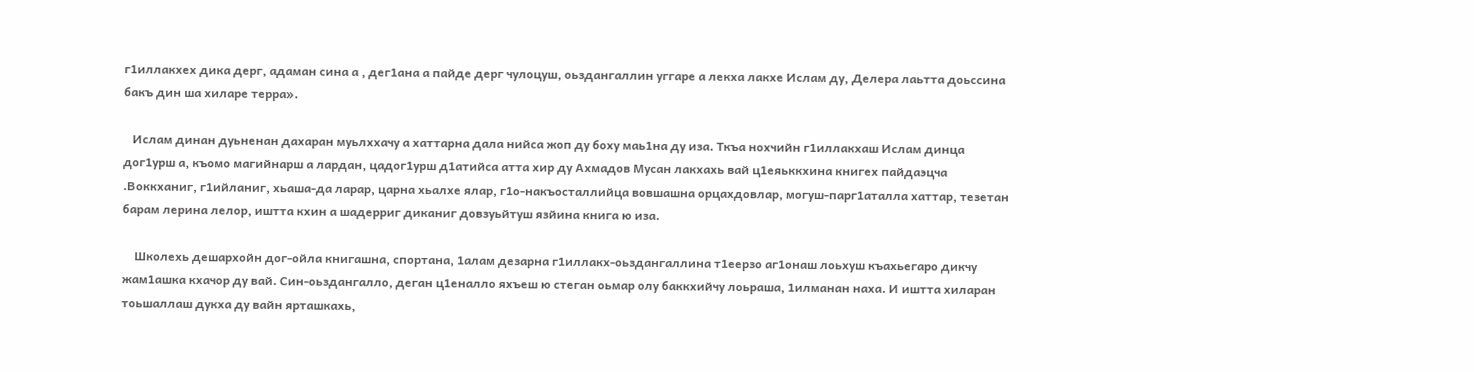г1иллакхех дика дерг, адаман сина а , дег1ана а пайде дерг чулоцуш, оьздангаллин уггаре а лекха лакхе Ислам ду, Делера лаьтта доьссина бакъ дин ша хиларе терра».

   Ислам динан дуьненан дахаран муьлххачу а хаттарна дала нийса жоп ду боху маь1на ду иза. Ткъа нохчийн г1иллакхаш Ислам динца дог1урш а, къомо магийнарш а лардан, цадог1урш д1атийса атта хир ду Ахмадов Мусан лакхахь вай ц1еяьккхина книгех пайдаэцча .Воккханиг, г1ийланиг, хьаша-да ларар, царна хьалхе ялар, г1о-накъосталлийца вовшашна орцахдовлар, могуш-парг1аталла хаттар, тезетан барам лерина лелор, иштта кхин а шадерриг диканиг довзуьйтуш язйина книга ю иза.

    Школехь дешархойн дог-ойла книгашна, спортана, 1алам дезарна г1иллакх-оьздангаллина т1еерзо аг1онаш лоьхуш къахьегаро дикчу жам1ашка кхачор ду вай. Син-оьздангалло, деган ц1еналло яхъеш ю стеган оьмар олу баккхийчу лоьраша, 1илманан наха. И иштта хиларан тоьшаллаш дукха ду вайн ярташкахь,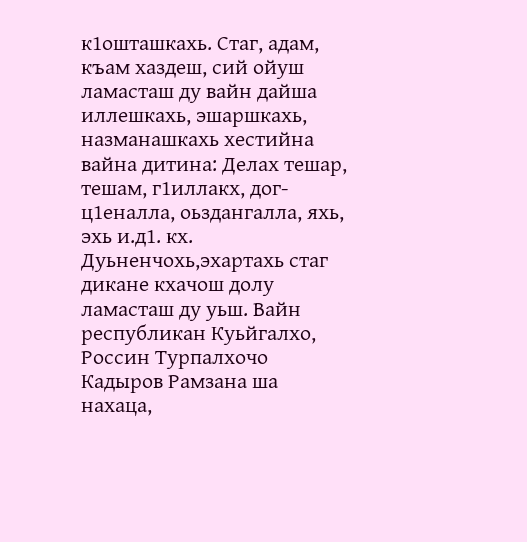к1ошташкахь. Стаг, адам, къам хаздеш, сий ойуш ламасташ ду вайн дайша иллешкахь, эшаршкахь, назманашкахь хестийна вайна дитина: Делах тешар, тешам, г1иллакх, дог-ц1еналла, оьздангалла, яхь, эхь и.д1. кх. Дуьненчохь,эхартахь стаг дикане кхачош долу ламасташ ду уьш. Вайн республикан Куьйгалхо, Россин Турпалхочо Кадыров Рамзана ша нахаца,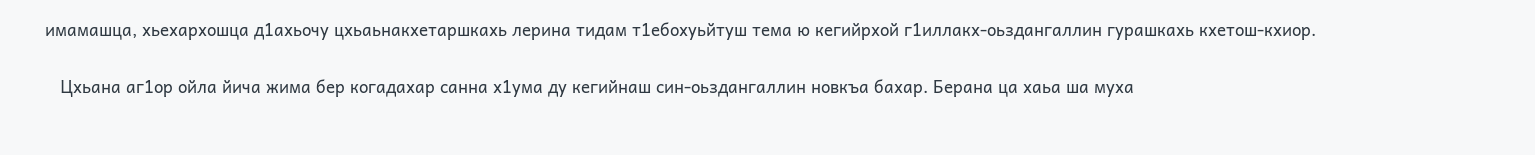имамашца, хьехархошца д1ахьочу цхьаьнакхетаршкахь лерина тидам т1ебохуьйтуш тема ю кегийрхой г1иллакх-оьздангаллин гурашкахь кхетош-кхиор.

   Цхьана аг1ор ойла йича жима бер когадахар санна х1ума ду кегийнаш син-оьздангаллин новкъа бахар. Берана ца хаьа ша муха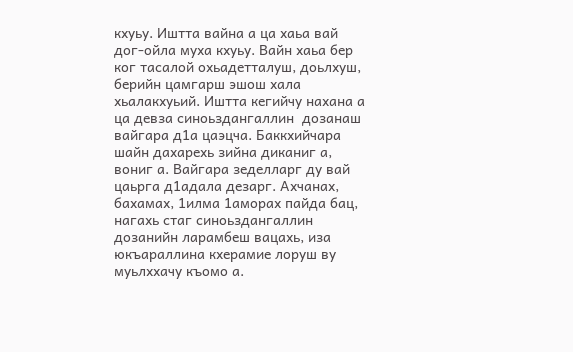кхуьу. Иштта вайна а ца хаьа вай дог-ойла муха кхуьу. Вайн хаьа бер ког тасалой охьадетталуш, доьлхуш, берийн цамгарш эшош хала хьалакхуьий. Иштта кегийчу нахана а ца девза синоьздангаллин  дозанаш вайгара д1а цаэцча. Баккхийчара шайн дахарехь зийна диканиг а, вониг а. Вайгара зеделларг ду вай цаьрга д1адала дезарг. Ахчанах, бахамах, 1илма 1аморах пайда бац, нагахь стаг синоьздангаллин дозанийн ларамбеш вацахь, иза юкъараллина кхерамие лоруш ву муьлххачу къомо а.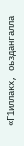«Г1иллакх, оьздангалла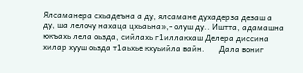Ялсаманера схьадеъна а ду, ялсамане духадерза дезаш а ду, ша лелочу нахаца цхьаьна»,- олуш ду.. Иштта, адамашна юкъахь лела оьзда, сийлахь г1иллакхаш Делера диссина хилар хууш оьзда т1аьхье кхуьийла вайн.       Дала вониг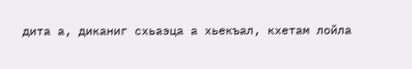дита а, диканиг схьаэца а хьекъал, кхетам лойла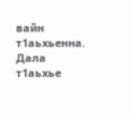вайн т1аьхьенна. Дала т1аьхье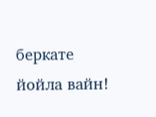беркате йойла вайн!